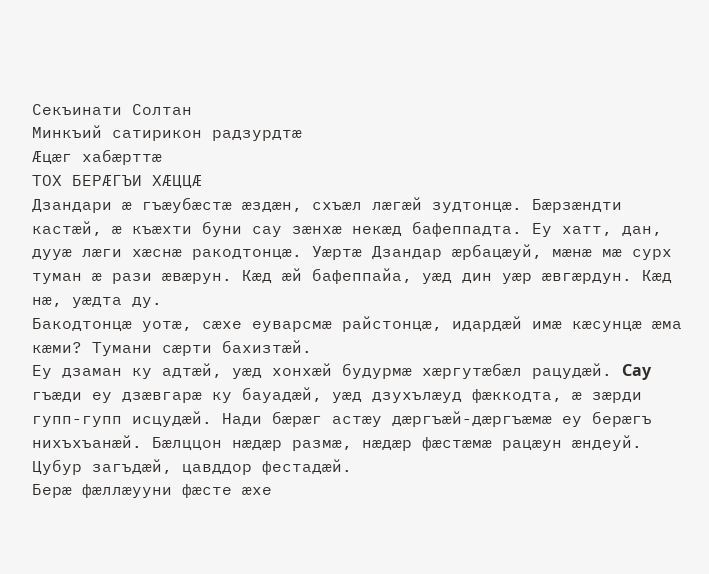Секъинати Солтан
Минкъий сатирикон радзурдтæ
Æцæг хабæрттæ
ТОХ БЕРÆГЪИ ХÆЦЦÆ
Дзандари ӕ гъӕубӕстӕ ӕздӕн, схъӕл лæгӕй зудтонцӕ. Бӕрзӕндти кастӕй, ӕ къӕхти буни сау зӕнхӕ некӕд бафеппадта. Еу хатт, дан, дууӕ лӕги хӕснӕ ракодтонцӕ. Уӕртӕ Дзандар ӕрбацӕуй, мӕнӕ мӕ сурх туман ӕ рази ӕвӕрун. Кӕд ӕй бафеппайа, уӕд дин уӕр ӕвгӕрдун. Кӕд нӕ, уӕдта ду.
Бакодтонцӕ уотӕ, сӕхе еуварсмӕ райстонцӕ, идардӕй имӕ кӕсунцӕ ӕма кӕми? Тумани сӕрти бахизтӕй.
Еу дзаман ку адтӕй, уӕд хонхӕй будурмӕ хӕргутӕбӕл рацудӕй. Cay гъӕди еу дзӕвгарӕ ку бауадӕй, уӕд дзухълӕуд фӕккодта, ӕ зӕрди гупп-гупп исцудӕй. Нади бӕрӕг астӕу дӕргъӕй-дӕргъӕмӕ еу берӕгъ нихъхъанӕй. Бӕлццон нӕдӕр размӕ, нӕдӕр фӕстӕмӕ рацӕун ӕндеуй. Цубур загъдӕй, цавддор фестадӕй.
Берӕ фӕллӕууни фӕсте ӕхе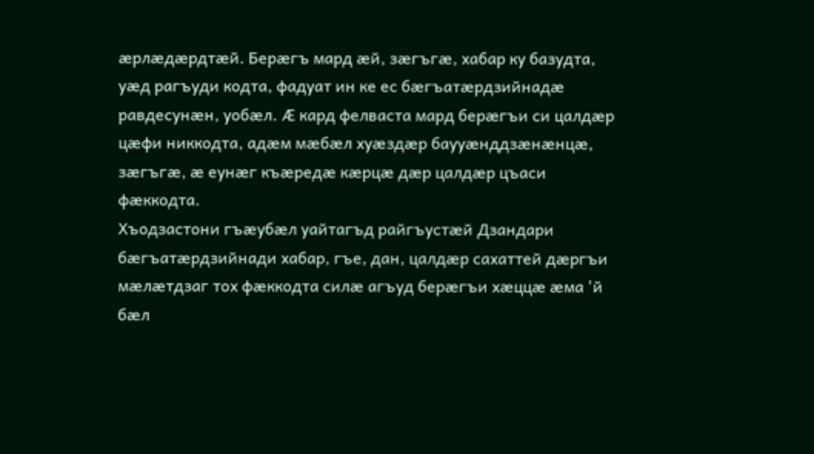ӕрлӕдӕрдтӕй. Берӕгъ мард ӕй, зӕгъгӕ, хабар ку базудта, уӕд рагъуди кодта, фадуат ин ке ес бӕгъатӕрдзийнадӕ равдесунӕн, уобӕл. Ӕ кард фелваста мард берӕгъи си цалдӕр цӕфи никкодта, адӕм мӕбӕл хуӕздӕр баууӕнддзӕнӕнцӕ, зæгъгæ, ӕ еунӕг къӕредӕ кӕрцӕ дӕр цалдӕр цъаси фӕккодта.
Хъодзастони гъӕубӕл уайтагъд райгъустӕй Дзандари бӕгъатӕрдзийнади хабар, гъе, дан, цалдӕр сахаттей дӕргъи мӕлӕтдзаг тох фӕккодта силӕ агъуд берӕгъи хӕццӕ ӕма 'й бӕл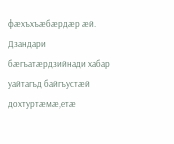фӕхъхъӕбӕрдæр æй.
Дзандари бӕгъатӕрдзийнади хабар уайтагъд байгъустӕй дохтуртӕмӕ,етæ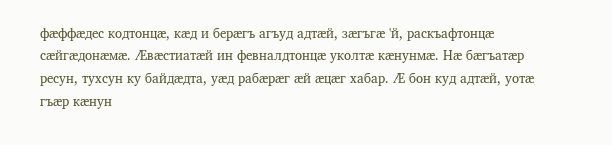фӕффӕдес кодтонцӕ, кӕд и берæгъ агъуд адтӕй, зӕгъгӕ 'й, раскъафтонцӕ сӕйгӕдонӕмӕ. Ӕвӕстиатӕй ин февналдтонцӕ уколтӕ кӕнунмӕ. Нӕ бӕгъатӕр ресун, тухсун ку байдӕдта, уӕд рабӕрӕг ӕй ӕцӕг хабар. Ӕ бон куд адтӕй, уотӕ гъӕр кӕнун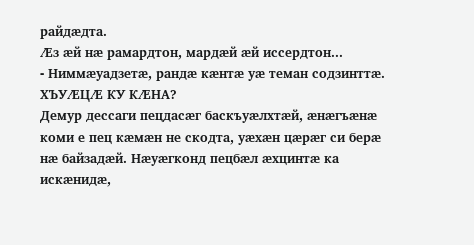райдӕдта.
Ӕз ӕй нӕ рамардтон, мардӕй ӕй иссердтон...
- Ниммӕуадзетӕ, рандӕ кӕнтӕ уӕ теман содзинттӕ.
ХЪУӔЦӔ КУ КӔНА?
Демур дессаги пецдасӕг баскъуӕлхтӕй, ӕнӕгъӕнӕ коми е пец кæмӕн не скодта, уӕхӕн цӕрӕг си берӕ нӕ байзадӕй. Нӕуӕгконд пецбӕл ӕхцинтӕ ка искӕнидӕ,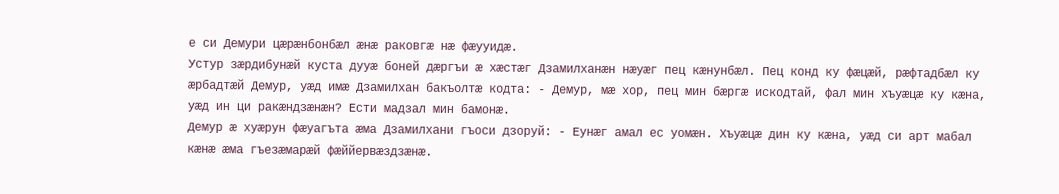е си Демури цӕрӕнбонбӕл ӕнӕ раковгӕ нӕ фӕууидӕ.
Устур зӕрдибунӕй куста дууӕ боней дӕргъи ӕ хӕстӕг Дзамилханӕн нӕуӕг пец кӕнунбӕл. Пец конд ку фӕцӕй, рӕфтадбӕл ку ӕрбадтӕй Демур, уӕд имӕ Дзамилхан бакъолтӕ кодта: - Демур, мӕ хор, пец мин бӕргӕ искодтай, фал мин хъуӕцӕ ку кӕна, уӕд ин ци ракӕндзӕнӕн? Ести мадзал мин бамонӕ.
Демур ӕ хуӕрун фӕуагъта ӕма Дзамилхани гъоси дзоруй: - Еунӕг амал ес уомӕн. Хъуӕцӕ дин ку кӕна, уӕд си арт мабал кӕнӕ ӕма гъезӕмарӕй фӕййервӕздзӕнӕ.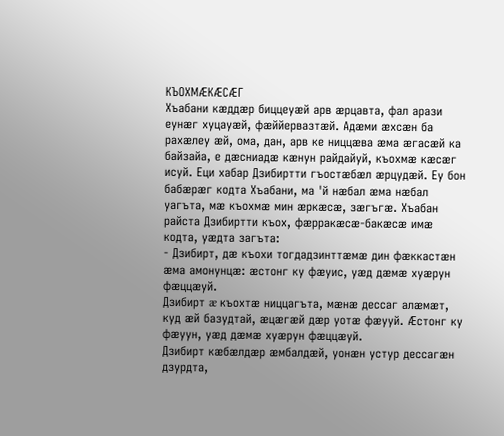КЪОХМÆКÆСÆГ
Хъабани кӕддӕр биццеуӕй арв ӕрцавта, фал арази еунӕг хуцауæй, фӕййервазтӕй. Адӕми ӕхсӕн ба рахӕлеу ӕй, ома, дан, арв ке ниццӕва ӕма ӕгасӕй ка байзайа, е дӕсниадӕ кӕнун райдайуй, къохмӕ кӕсӕг исуй. Еци хабар Дзибиртти гъостӕбӕл ӕрцудӕй. Еу бон бабӕрӕг кодта Хъабани, ма 'й нӕбал ӕма нӕбал уагъта, мӕ къохмӕ мин ӕркӕсӕ, зӕгъгӕ. Хъабан райста Дзибиртти къох, фӕрракӕсӕ-бакӕсӕ имӕ кодта, уӕдта загъта:
- Дзибирт, дӕ къохи тогдадзинттӕмӕ дин фӕккастӕн ӕма амонунцӕ: ӕстонг ку фӕуис, уӕд дӕмӕ хуӕрун фӕццӕуй.
Дзибирт æ къохтӕ ниццагъта, мӕнӕ дессаг алӕмӕт, куд ӕй базудтай, ӕцӕгӕй дӕр уотӕ фӕууй. Ӕстонг ку фӕуун, уӕд дӕмӕ хуӕрун фӕццӕуй.
Дзибирт кӕбӕлдӕр ӕмбалдӕй, уонӕн устур дессагӕн дзурдта,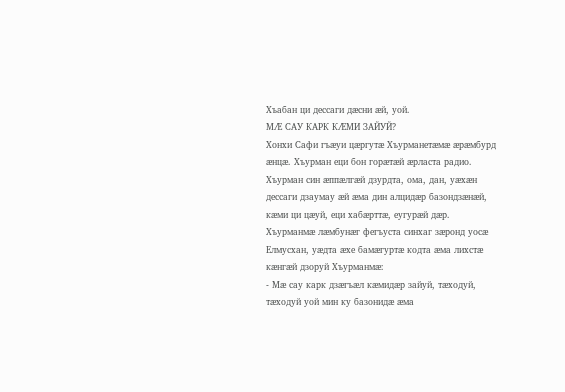Хъабан ци дессаги дӕсни ӕй, уой.
МÆ САУ КАРК КÆМИ ЗАЙУЙ?
Хонхи Сафи гъӕуи цӕргутӕ Хъурманетӕмӕ ӕрӕмбурд ӕнцӕ. Хъурман еци бон горӕтӕй ӕрласта радио. Хъурман син ӕппӕлгæй дзурдта, ома, дан, уӕхӕн дессаги дзаумау ӕй ӕма дин алцидӕр базондзӕнӕй, кӕми ци цӕуй, еци хабӕрттӕ, еугурӕй дӕр.
Хъурманмӕ лӕмбунӕг фегъуста синхаг зӕронд уосӕ Елмусхан, уӕдта ӕхе бамӕгуртӕ кодта ӕма лихстӕ кӕнгӕй дзоруй Хъурманмӕ:
- Мӕ сау карк дзӕгъӕл кӕмидӕр зайуй, тӕходуй, тӕходуй уой мин ку базонидӕ ӕма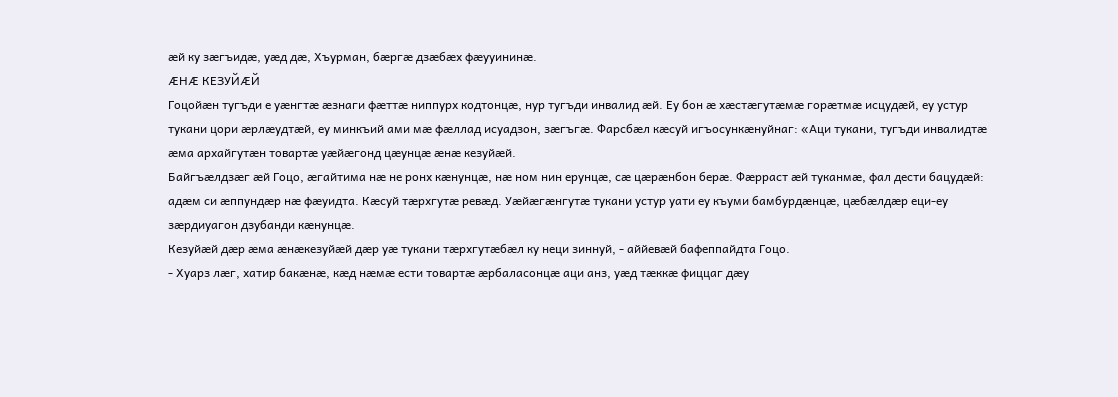ӕй ку зӕгъидӕ, уӕд дӕ, Хъурман, бӕргӕ дзӕбӕх фӕууининӕ.
ÆНÆ КЕЗУЙӔЙ
Гоцойӕн тугъди е уӕнгтӕ ӕзнаги фӕттӕ ниппурх кодтонцӕ, нур тугъди инвалид ӕй. Еу бон ӕ хӕстӕгутӕмӕ горӕтмӕ исцудæй, еу устур тукани цори ӕрлӕудтӕй, еу минкъий ами мӕ фӕллад исуадзон, зӕгъгӕ. Фарсбӕл кӕсуй игъосункӕнуйнаг: «Аци тукани, тугъди инвалидтӕ ӕма архайгутӕн товартӕ уӕйӕгонд цӕунцӕ ӕнӕ кезуйӕй.
Байгъӕлдзӕг ӕй Гоцо, ӕгайтима нӕ не ронх кӕнунцӕ, нӕ ном нин ерунцӕ, сӕ цӕрӕнбон берӕ. Фӕрраст ӕй туканмӕ, фал дести бацудӕй: адӕм си ӕппундӕр нӕ фӕуидта. Кӕсуй тӕрхгутӕ ревӕд. Уӕйӕгӕнгутӕ тукани устур уати еу къуми бамбурдӕнцӕ, цӕбӕлдӕр еци-еу зӕрдиуагон дзубанди кӕнунцӕ.
Кезуйӕй дӕр ӕма ӕнӕкезуйӕй дӕр уӕ тукани тӕрхгутӕбӕл ку неци зиннуй, - аййевӕй бафеппайдта Гоцо.
- Хуарз лӕг, хатир бакӕнӕ, кӕд нӕмӕ ести товартӕ ӕрбаласонцӕ аци анз, уӕд тӕккӕ фиццаг дӕу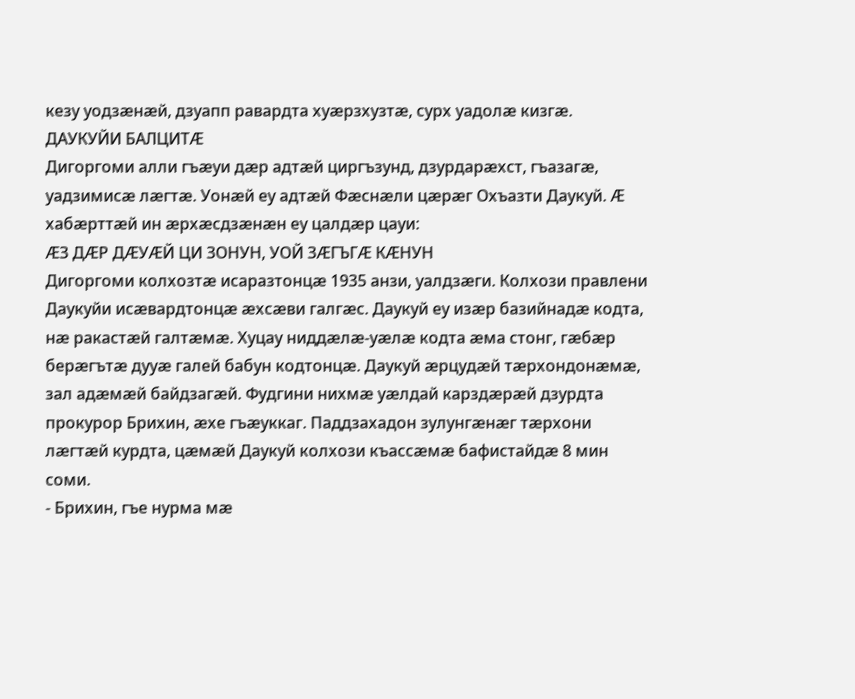кезу уодзӕнӕй, дзуапп равардта хуӕрзхузтӕ, сурх уадолӕ кизгӕ.
ДАУКУЙИ БАЛЦИТÆ
Дигоргоми алли гъӕуи дӕр адтӕй циргъзунд, дзурдарӕхст, гъазагӕ, уадзимисӕ лӕгтӕ. Уонӕй еу адтӕй Фӕснӕли цӕрӕг Охъазти Даукуй. Ӕ хабӕрттӕй ин ӕрхӕсдзӕнӕн еу цалдӕр цауи:
ÆЗ ДÆР ДÆУӔЙ ЦИ ЗОНУН, УОЙ ЗÆГЪГӔ КӔНУН
Дигоргоми колхозтӕ исаразтонцӕ 1935 анзи, уалдзӕги. Колхози правлени Даукуйи исӕвардтонцӕ ӕхсӕви галгӕс. Даукуй еу изӕр базийнадӕ кодта, нӕ ракастӕй галтӕмӕ. Хуцау ниддӕлӕ-уӕлӕ кодта ӕма стонг, гӕбӕр берӕгътӕ дууӕ галей бабун кодтонцӕ. Даукуй ӕрцудӕй тӕрхондонӕмӕ, зал адӕмӕй байдзагӕй. Фудгини нихмӕ уӕлдай карздӕрӕй дзурдта прокурор Брихин, ӕхе гъӕуккаг. Паддзахадон зулунгӕнӕг тӕрхони лӕгтӕй курдта, цӕмӕй Даукуй колхози къассӕмӕ бафистайдӕ 8 мин соми.
- Брихин, гъе нурма мӕ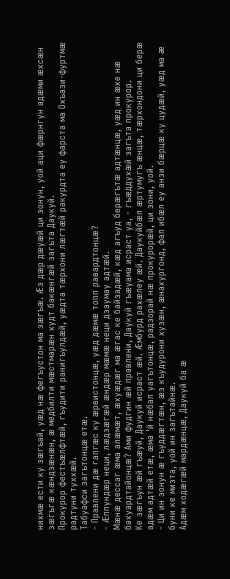нихмӕ ести ку зӕгъай, уӕд нӕ фегъустон ма зӕгъӕ. Ӕз дӕр дӕуӕй ци зонун, уой аци фӕрнгун адæми ӕхсӕн зӕгъгӕ кӕндзӕнӕн, ӕ медбилти мӕстмарӕн худт бакӕнгӕй загъта Даукуй.
Прокурор фестъӕлфтӕй, гъудити ранигъулдӕй, уӕдта тӕрхони лӕгтӕй ракурдта еу фарста ма Охъази-фуртмӕ радтуни туххӕй.
Табуафси загътонцӕ етӕ.
- Правлени дӕ галгӕс ку ӕрвистонцӕ, уӕд дæмӕ топп равардтонцӕ?
- Ӕппундӕр неци, лӕдзӕгӕй ӕндӕр мӕмӕ неци дзаумау адтӕй.
Мӕнӕ дессаг ӕма алӕмӕт, ӕхуӕдӕг ма ӕгас ке байзадӕй, кӕд агъуд берӕгътӕ адтӕнцӕ, уӕд ин ӕхе нӕ бахуардтайонцӕ? Ами фудгин ӕй правлени, Даукуй гъӕуама исраст уа, - гъӕддухӕй загъта прокурор.
Ке зӕгъун ӕй гъӕуй, Даукуй исраст ӕй. Ӕмбурд рахӕлеу æй. Даукуйбӕл ӕртумугъ ӕнцӕ, тӕрхондони ци берӕ адӕм адтӕй етӕ, ӕма 'й нӕбал уагътонцӕ, радзорай нӕ прокурорӕй, ци зони, уой.
- Ци ин зонун ӕ гъуддӕгтӕн, ӕз къудурони хузӕн, ӕнахургонд, фал ибӕл еу анзи бӕрцӕ ку цудӕй, уӕд ма æ буни ке мизта, уой ин загътайнӕ.
Адӕм ходӕгӕй мардӕнцӕ, Даукуй ба ӕ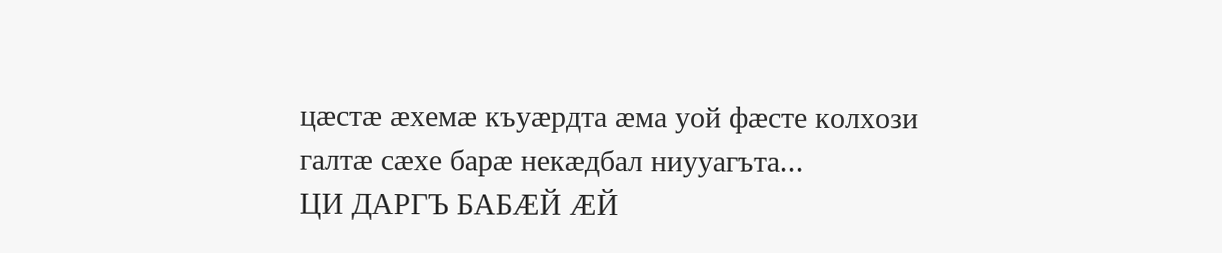цӕстӕ ӕхемӕ къуӕрдта ӕма уой фӕсте колхози галтӕ сӕхе барӕ некӕдбал ниууагъта...
ЦИ ДАРГЪ БАБӔЙ ÆЙ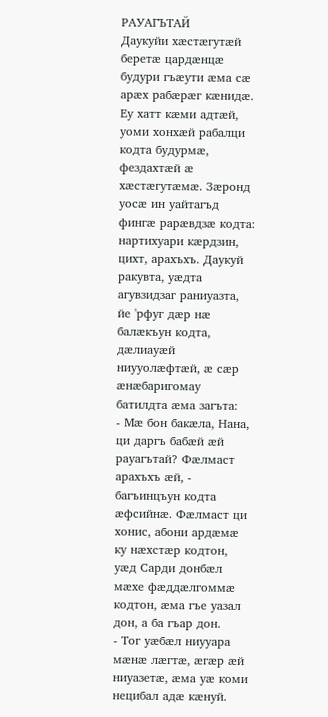РАУАГЪТАЙ
Даукуйи хӕстӕгутӕй беретӕ цардӕнцӕ будури гъӕути ӕма сӕ арӕх рабӕрӕг кӕнидӕ. Еу хатт кӕми адтӕй, уоми хонхӕй рабалци кодта будурмӕ, фездахтӕй ӕ хӕстӕгутӕмӕ. Зӕронд уосӕ ин уайтагъд фингӕ рарӕвдзӕ кодта: нартихуари кӕрдзин, цихт, арахъхъ. Даукуй ракувта, уӕдта агувзидзаг раниуазта, йе 'рфуг дӕр нӕ балӕкъун кодта, дӕлиауӕй ниууолӕфтӕй, ӕ сӕр ӕнӕбаригомау батилдта ӕма загъта:
- Мӕ бон бакӕла, Нана, ци даргъ бабӕй ӕй рауагътай? Фӕлмаст арахъхъ ӕй, - багъинцъун кодта ӕфсийнӕ. Фӕлмаст ци хонис, абони ардӕмӕ ку нӕхстӕр кодтон, уӕд Сарди донбӕл мӕхе фӕддӕлгоммӕ кодтон, ӕма гъе уазал дон, а ба гъар дон.
- Тог уæбӕл ниууара мӕнӕ лӕгтӕ, ӕгӕр ӕй ниуазетӕ, ӕма уӕ коми нецибал адӕ кӕнуй.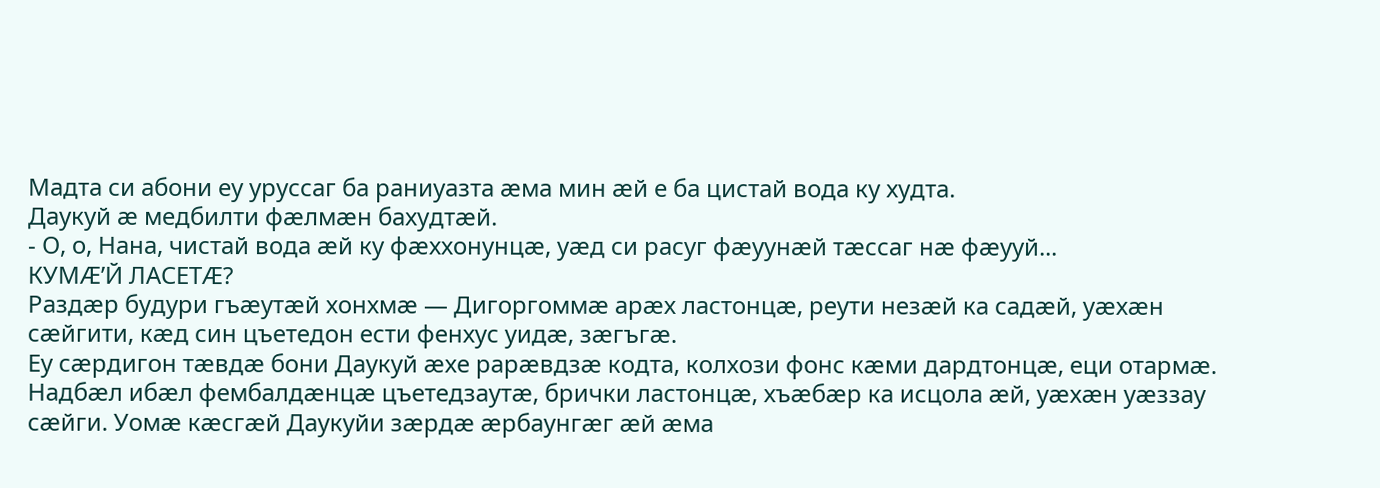Мадта си абони еу уруссаг ба раниуазта ӕма мин ӕй е ба цистай вода ку худта.
Даукуй ӕ медбилти фӕлмӕн бахудтӕй.
- О, о, Нана, чистай вода æй ку фӕххонунцӕ, уӕд си расуг фӕуунӕй тӕссаг нӕ фӕууй...
КУМÆ’Й ЛАСЕТÆ?
Раздӕр будури гъӕутӕй хонхмӕ — Дигоргоммӕ арӕх ластонцӕ, реути незӕй ка садӕй, уӕхӕн сӕйгити, кӕд син цъетедон ести фенхус уидӕ, зӕгъгӕ.
Еу сӕрдигон тӕвдӕ бони Даукуй ӕхе рарӕвдзӕ кодта, колхози фонс кӕми дардтонцӕ, еци отармӕ. Надбӕл ибӕл фембалдӕнцӕ цъетедзаутӕ, брички ластонцӕ, хъӕбӕр ка исцола æй, уӕхӕн уӕззау сӕйги. Уомӕ кӕсгӕй Даукуйи зӕрдӕ ӕрбаунгӕг ӕй ӕма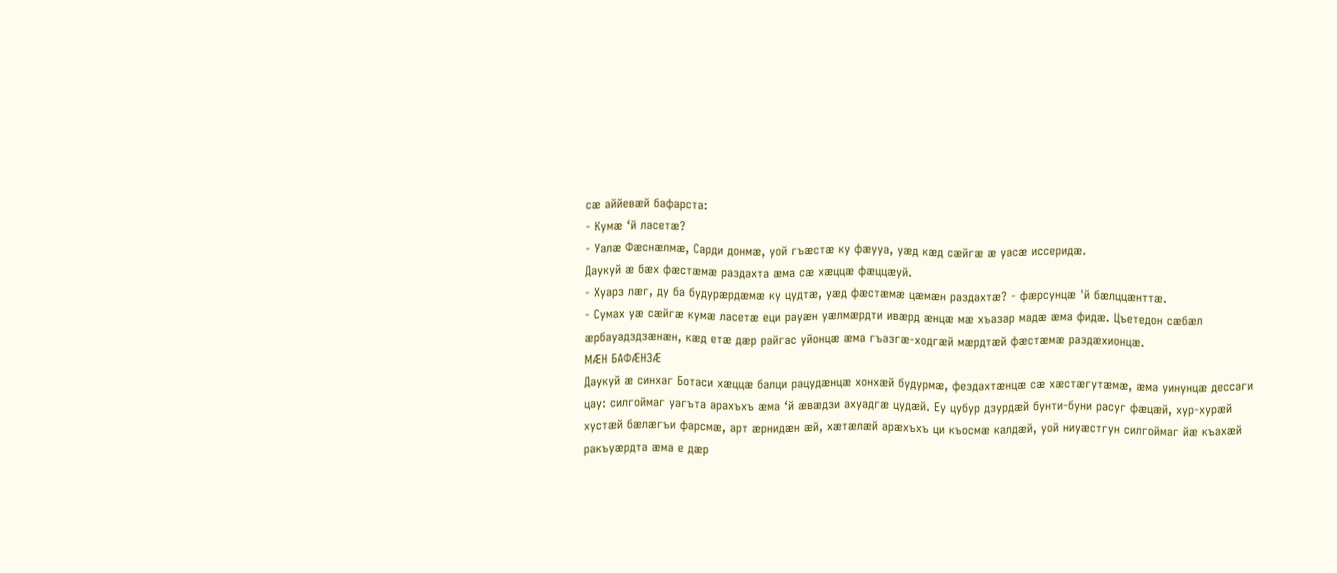сӕ аййевӕй бафарста:
- Кумӕ ‘й ласетӕ?
- Уалӕ Фӕснӕлмӕ, Сарди донмӕ, уой гъӕстӕ ку фӕууа, уӕд кӕд сæйгӕ ӕ уасӕ иссеридӕ.
Даукуй ӕ бӕх фӕстӕмӕ раздахта ӕма сӕ хӕццӕ фӕццӕуй.
- Хуарз лӕг, ду ба будурӕрдӕмӕ ку цудтӕ, уӕд фӕстӕмӕ цӕмӕн раздахтӕ? - фӕрсунцӕ 'й бӕлццӕнттӕ.
- Сумах уӕ сӕйгӕ кумӕ ласетӕ еци рауӕн уӕлмӕрдти ивӕрд ӕнцӕ мӕ хъазар мадӕ ӕма фидӕ. Цъетедон сӕбӕл ӕрбауадздзӕнӕн, кӕд етӕ дӕр райгас уйонцӕ ӕма гъазгӕ-ходгӕй мӕрдтӕй фӕстӕмӕ раздӕхионцӕ.
МÆН БАФÆНЗÆ
Даукуй ӕ синхаг Ботаси хӕццӕ балци рацудӕнцӕ хонхӕй будурмӕ, фездахтӕнцӕ сӕ хӕстӕгутӕмӕ, ӕма уинунцӕ дессаги цау: силгоймаг уагъта арахъхъ ӕма ‘й ӕвӕдзи ахуадгӕ цудæй. Еу цубур дзурдӕй бунти-буни расуг фӕцӕй, хур-хурӕй хустӕй бӕлӕгъи фарсмӕ, арт ӕрнидӕн ӕй, хӕтӕлӕй арӕхъхъ ци къосмӕ калдӕй, уой ниуӕстгун силгоймаг йӕ къахӕй ракъуӕрдта ӕма е дӕр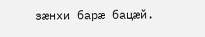зӕнхи барӕ бацӕй.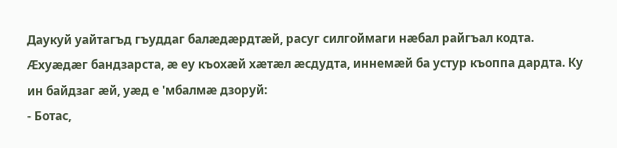Даукуй уайтагъд гъуддаг балӕдӕрдтӕй, расуг силгоймаги нӕбал райгъал кодта. Ӕхуӕдӕг бандзарста, ӕ еу къохӕй хӕтӕл ӕсдудта, иннемӕй ба устур къоппа дардта. Ку ин байдзаг æй, уæд е 'мбалмӕ дзоруй:
- Ботас,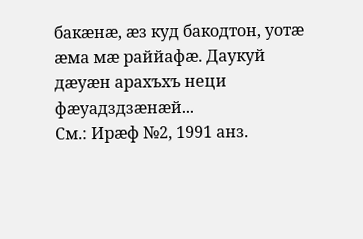бакӕнӕ, ӕз куд бакодтон, уотӕ ӕма мӕ раййафӕ. Даукуй дӕуæн арахъхъ неци фӕуадздзӕнӕй...
См.: Ирæф №2, 1991 анз.